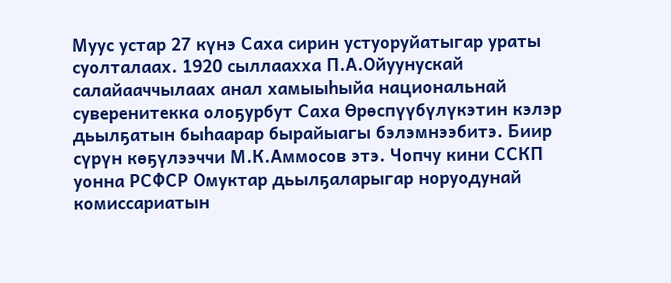Муус устар 27 күнэ Саха сирин устуоруйатыгар ураты суолталаах. 1920 сыллаахха П.А.Ойуунускай салайааччылаах анал хамыыһыйа национальнай суверенитекка олоҕурбут Саха Өрөспүүбүлүкэтин кэлэр дьылҕатын быһаарар бырайыагы бэлэмнээбитэ. Биир сүрүн көҕүлээччи М.К.Аммосов этэ. Чопчу кини ССКП уонна РСФСР Омуктар дьылҕаларыгар норуодунай комиссариатын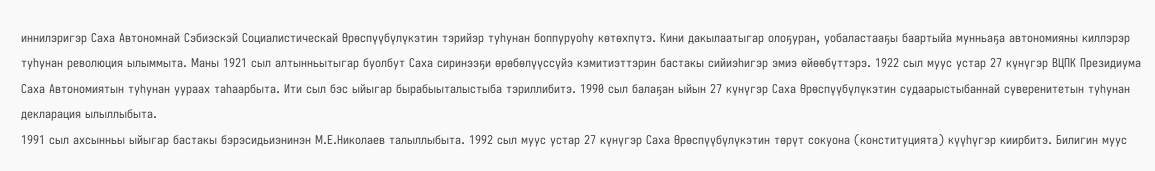иннилэригэр Саха Автономнай Сэбиэскэй Социалистическай Өрөспүүбүлүкэтин тэрийэр туһунан боппуруоһу көтөхпүтэ. Кини дакылаатыгар олоҕуран, уобаластааҕы баартыйа мунньаҕа автономияны киллэрэр туһунан революция ылыммыта. Маны 1921 сыл алтынньытыгар буолбут Саха сиринээҕи өрөбөлүүссүйэ кэмитиэттэрин бастакы сийиэһигэр эмиэ өйөөбүттэрэ. 1922 сыл муус устар 27 күнүгэр ВЦПК Президиума Саха Автономиятын туһунан уураах таһаарбыта. Ити сыл бэс ыйыгар бырабыыталыстыба тэриллибитэ. 1990 сыл балаҕан ыйын 27 күнүгэр Саха Өрөспүүбүлүкэтин судаарыстыбаннай суверенитетын туһунан декларация ылыллыбыта.
1991 сыл ахсынньы ыйыгар бастакы бэрэсидьиэнинэн М.Е.Николаев талыллыбыта. 1992 сыл муус устар 27 күнүгэр Саха Өрөспүүбүлүкэтин төрүт сокуона (конституцията) күүһүгэр киирбитэ. Билигин муус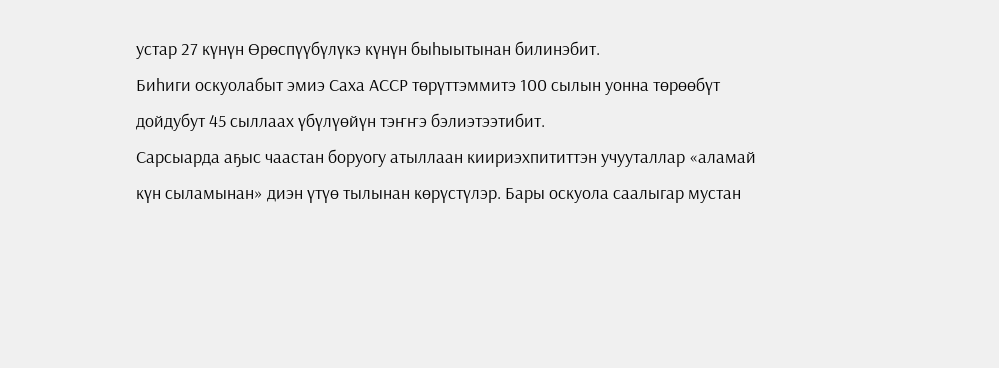устар 27 күнүн Өрөспүүбүлүкэ күнүн быһыытынан билинэбит.
Биһиги оскуолабыт эмиэ Саха АССР төрүттэммитэ 100 сылын уонна төрөөбүт дойдубут 45 сыллаах үбүлүөйүн тэҥҥэ бэлиэтээтибит.
Сарсыарда аҕыс чаастан боруогу атыллаан киириэхпититтэн учууталлар «аламай күн сыламынан» диэн үтүө тылынан көрүстүлэр. Бары оскуола саалыгар мустан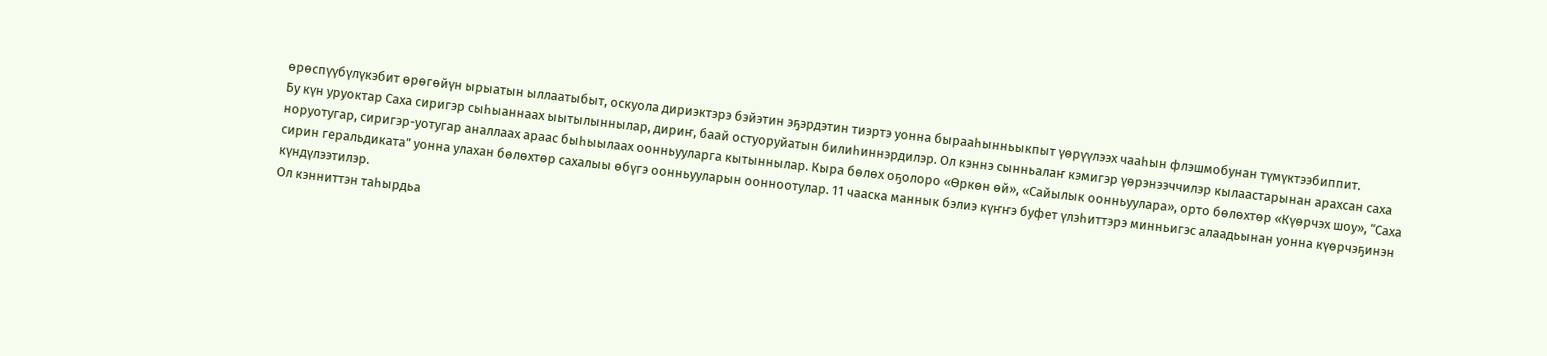өрөспүүбүлүкэбит өрөгөйүн ырыатын ыллаатыбыт, оскуола дириэктэрэ бэйэтин эҕэрдэтин тиэртэ уонна бырааһынньыкпыт үөрүүлээх чааһын флэшмобунан түмүктээбиппит.
Бу күн уруоктар Саха сиригэр сыһыаннаах ыытылыннылар, дириҥ, баай остуоруйатын билиһиннэрдилэр. Ол кэннэ сынньалаҥ кэмигэр үөрэнээччилэр кылаастарынан арахсан саха норуотугар, сиригэр-уотугар аналлаах араас быһыылаах оонньууларга кытыннылар. Кыра бөлөх оҕолоро «Өркөн өй», «Сайылык оонньуулара», орто бөлөхтөр «Күөрчэх шоу», “Саха сирин геральдиката” уонна улахан бөлөхтөр сахалыы өбүгэ оонньууларын оонноотулар. 11 чааска маннык бэлиэ күҥҥэ буфет үлэһиттэрэ минньигэс алаадьынан уонна күөрчэҕинэн күндүлээтилэр.
Ол кэнниттэн таһырдьа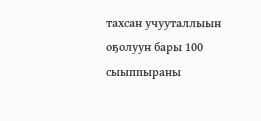тахсан учууталлыын оҕолуун бары 100 сыыппыраны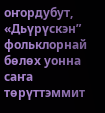оҥордубут, «Дьүрүскэн” фольклорнай бөлөх уонна саҥа төрүттэммит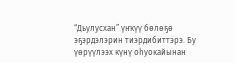“Дьулусхан” үҥкүү бөлөҕө эҕэрдэлэрин тиэрдибиттэрэ. Бу үөрүүлээх күнү оһуокайынан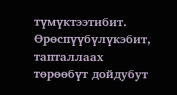түмүктээтибит. Өрөспүүбүлүкэбит, тапталлаах төрөөбүт дойдубут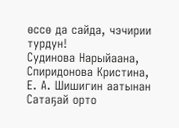өссө да сайда, чэчирии турдун!
Судинова Нарыйаана, Спиридонова Кристина, Е. А. Шишигин аатынан Сатаҕай орто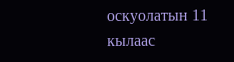оскуолатын 11 кылаас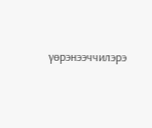үөрэнээччилэрэ